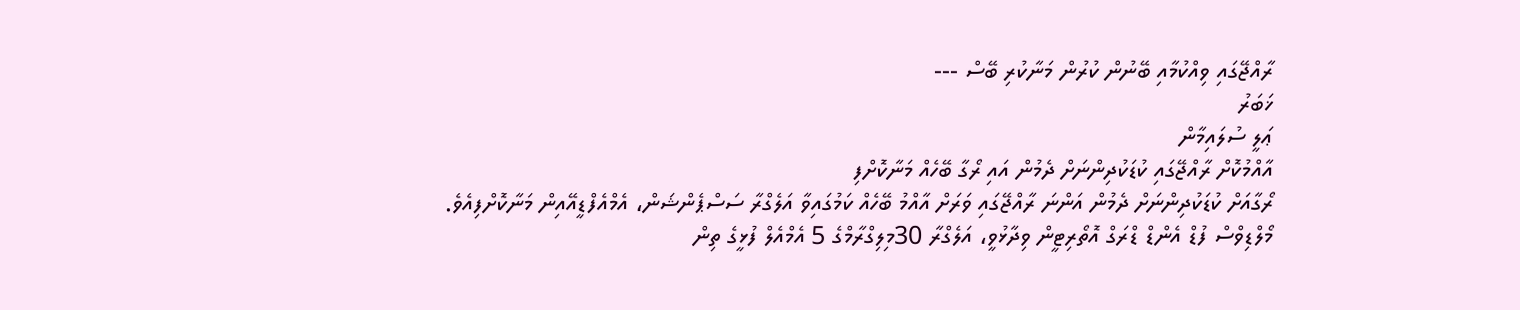ރާއްޖޭގައި ވިއްކުމާއި ބޭނުން ކުރުން މަނާކުރި ބޭސް ---
ޚަބަރު
ޢަލީ ސުލައިމާން
އާއްމުކޮށް ރާއްޖޭގައި ކުޑަކުދިންނަށް ދެމުން އައި ރޯގާ ބޭހެއް މަނާކޮށްފި
ރޯގާއަށް ކުޑަކުދިންނަށް ދެމުން އަންނަ ރާއްޖޭގައި ވަރަށް އާއްމު ބޭހެއް ކަމުގައިވާ އަލެގްރާ ސަސްޕެންޝަން، އެމްއެފްޑީއޭއިން މަނާކޮށްފިއެވެ.
މޯލްޑިވްސް ފުޑް އެންޑް ޑްރަގް އޮތޯރިޓީން ވިދާޅުވީ، އަލެގްރާ 30މިލިގްރާމްގެ 5 އެމްއެލް ފުޅީގެ ތިން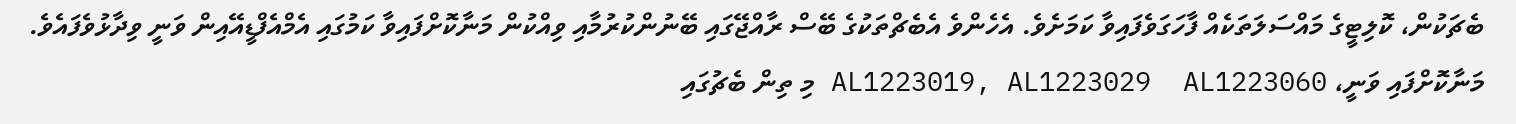ބެޗަކުން، ކޮލިޓީގެ މައްސަލަތަކެއް ފާހަގަވެފައިވާ ކަމަށެވެ. އެހެންވެ އެބެޗްތަކުގެ ބޭސް ރާއްޖޭގައި ބޭނުންކުރުމާއި ވިއްކުން މަނާކޮށްފައިވާ ކަމުގައި އެމްއެފްޑީއޭއިން ވަނީ ވިދާޅުވެފައެވެ.
މަނާކޮށްފައި ވަނީ، AL1223019, AL1223029  AL1223060 މި ތިން ބެޗުގައި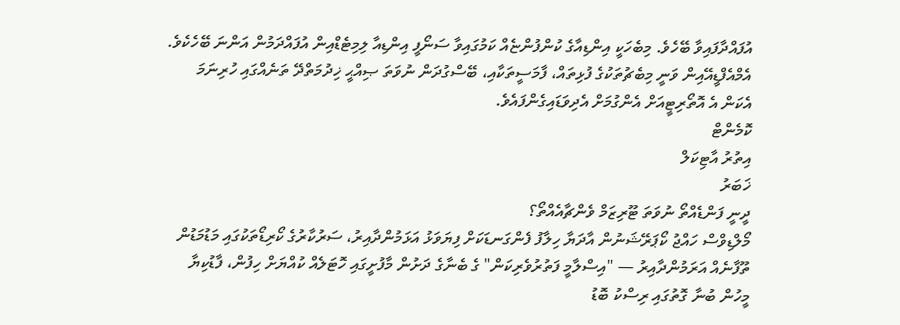އުފައްދާފައިވާ ބޭހެވެ. މިބެހަކީ އިންޑިއާގެ ކުންފުންޏެއް ކަމުގައިވާ ސަނޯފީ އިންޑިއާ ލިމިޓެޑްއިން އުފައްދަމުން އަންނަ ބޭހެކެވެ.
އެމްއެފްޑީއޭއިން ވަނީ މިބެޗުތަކުގެ ފުޅިތައް، ފާމަސީތަކާއި، ބޭސްގުދަން ނުވަތަ ޞިއްޙީ ޚިދުމަތްދޭ ތަނެއްގައި ހުރިނަމަ އެކަން އެ އޮތޯރިޓީއަށް އެންގުމަށް އެދިވަޑައިގެންފައެވެ.
ކޮމެންޓް
އިތުރު އާޓިކަލް
ޚަބަރު
ދީނީ ފަންޑެއްތޯ ނުވަތަ ޓޫރިޒަމް ވެންޗާއެއްތޯ؟
މޯލްޑިވްސް ހައްޖު ކޯޕަރޭޝަނުން އާދަޔާ ހިލާފު ފެންގަނޑަކަށް ފިޔަވަޅު އަޅަމުންދާއިރު، ސަރުކާރުގެ ކޯރިޑޯތަކުގައި މަޑުމަޑުން ތޫފާނެއް އަރަމުންދާއިރު — "އިސްލާމީ ފަތުރުވެރިކަން" ގެ ބެނާގެ ދަށުން މާފުށީގައި ހޮޓަލެއް ކުއްޔަށް ހިފުން، ފާޑުކިޔާ މީހުން ބުނާ ގޮތުގައި ރިސްކު ބޮޑު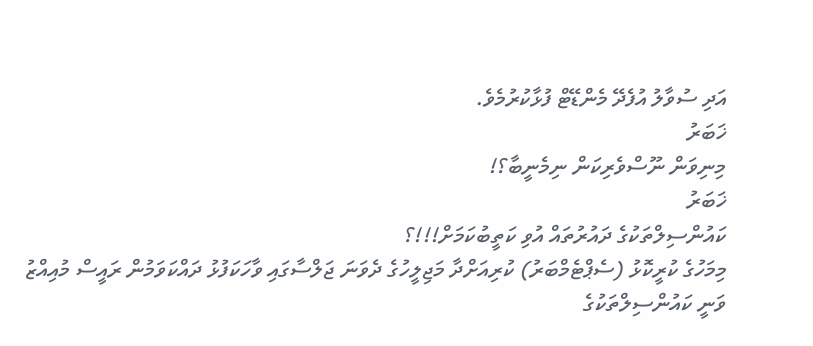އަދި ސުވާލު އުފެދޭ މެންޑޭޓް ފުޅާކުރުމެވެ.
ޚަބަރު
މިނިވަން ނޫސްވެރިކަން ނިމެނީބާ؟!
ޚަބަރު
ކައުންސިލްތަކުގެ ދައުރުތައް އުވި ކަތީބުކަމަށް!!!؟
މިމަހުގެ ކުރީކޮޅު (ސެޕްޓެމްބަރު) ކުރިއަށްދާ މަޖިލީހުގެ ދެވަނަ ޖަލްސާގައި ވާހަކަފުޅު ދައްކަވަމުން ރައީސް މުއިއްޒު ވަނީ ކައުންސިލްތަކުގެ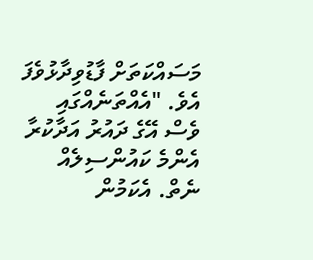މަސައްކަތަށް ފާޑުވިދާޅުވެފަ އެވެ. "އެއްތަނެއްގައި ވެސް އޭގެ ދައުރު އަދާކުރާ އެންމެ ކައުންސިލެއް ނެތް. އެކަމުން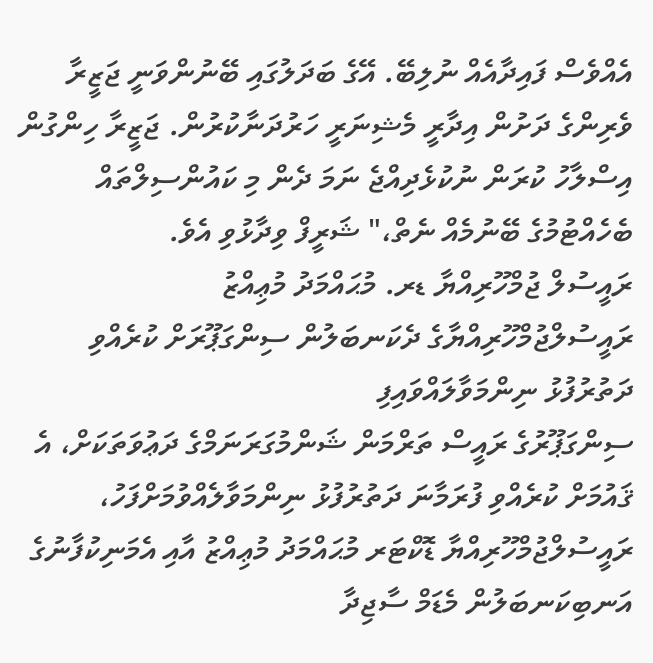އެއްވެސް ފައިދާއެއް ނުލިބޭ. އޭގެ ބަދަލުގައި ބޭނުންވަނީ ޖަޒީރާ ވެރިންގެ ދަށުން އިދާރީ މެޝިނަރީ ހަރުދަނާކުރުން. ޖަޒީރާ ހިންގުން އިސްލާހު ކުރަން ނުކުޅެދިއްޖެ ނަމަ ދެން މި ކައުންސިލްތައް ބެހެއްޓުމުގެ ބޭނުމެއް ނެތް،" ޝަރީފް ވިދާޅުވި އެވެ.
ރައީސުލް ޖުމްހޫރިއްޔާ ޑރ. މުޙައްމަދު މުޢިއްޒު
ރައީސުލްޖުމްހޫރިއްޔާގެ ދެކަނބަލުން ސިންގަޕޫރަށް ކުރެއްވި ދަތުރުފުޅު ނިންމަވާލައްވައިފި
ސިންގަޕޫރުގެ ރައީސް ތަރްމަން ޝަންމުގަރަނަމްގެ ދަޢުވަތަކަށް، އެ ޤައުމަށް ކުރެއްވި ފުރަމާނަ ދަތުރުފުޅު ނިންމަވާލެއްވުމަށްފަހު، ރައީސުލްޖުމްހޫރިއްޔާ ޑޮކްޓަރ މުޙައްމަދު މުޢިއްޒު އާއި އެމަނިކުފާނުގެ އަނބިކަނބަލުން މެޑަމް ސާޖިދާ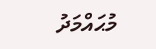މުޙައްމަދު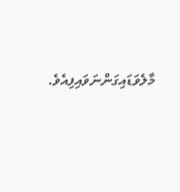މާލެވަޑައިގަންނަވައިފިއެވެ.